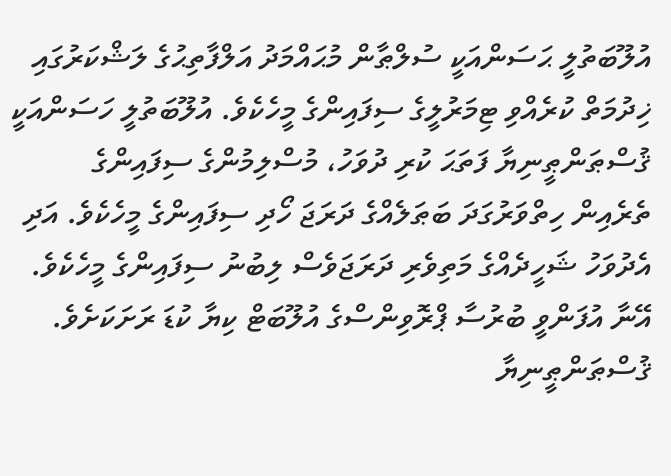އުލޫބަތުލީ ޙަސަންއަކީ ސުލްޠާން މުޙައްމަދު އަލްފާތިޙުގެ ލަޝްކަރުގައި ޚިދުމަތް ކުރެއްވި ޓިމަރުލީގެ ސިފައިންގެ މީހެކެވެ. އުލޫބަތުލީ ހަސަންއަކީ ޤުސްޠަންޠީނިޔާ ފަތަޙަ ކުރި ދުވަހު، މުސްލިމުންގެ ސިފައިންގެ ތެރެއިން ހިތްވަރުގަދަ ބަޠަލެއްގެ ދަރަޖަ ހޯދި ސިފައިންގެ މީހެކެވެ. އަދި އެދުވަހު ޝަހީދެއްގެ މަތިވެރި ދަރަޖަވެސް ލިބުނު ސިފައިންގެ މީހެކެވެ.
އޭނާ އުފަންވީ ބުރުސާ ޕްރޮވިންސްގެ އުލޫބަޓް ކިޔާ ކުޑަ ރަށަކަށެވެ. ޤުސްޠަންޠީނިޔާ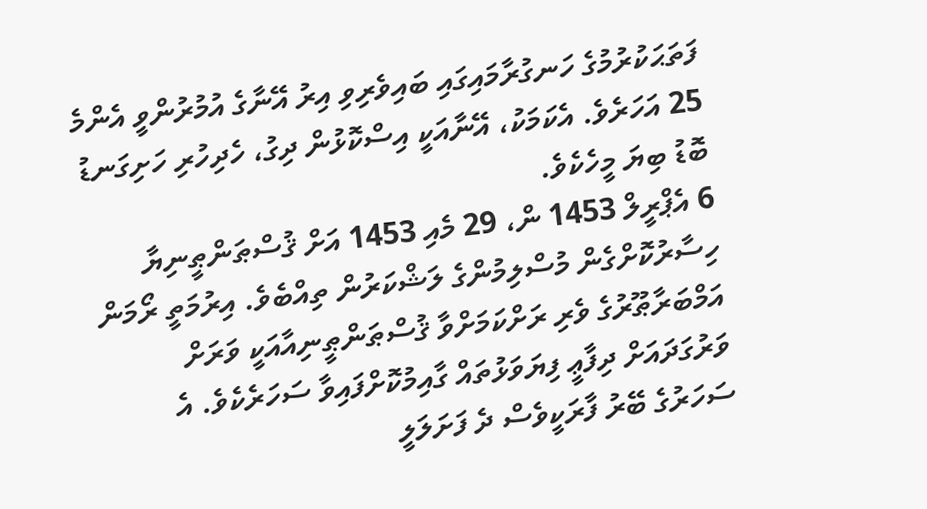ފަތަޙަކުރުމުގެ ހަނގުރާމައިގައި ބައިވެރިވި އިރު އޭނާގެ އުމުރުންވީ އެންމެ 25 އަހަރެވެ. އެކަމަކު، އޭނާއަކީ އިސްކޮޅުން ދިގު، ހެދިހުރި ހަށިގަނޑު ބޮޑު ބިޔަ މީހެކެވެ.
6 އެޕްރީލް 1453 ން، 29 މެއި 1453 އަށް ޤުސްޠަންޠީނިޔާ ހިސާރުކޮށްގެން މުސްލިމުންގެ ލަޝްކަރުން ތިއްބެވެ. އިރުމަތީ ރޯމަން އަމްބަރާޠޫރުގެ ވެރި ރަށްކަމަށްވާ ޤުސްޠަންޠީނިއާއަކީ ވަރަށް ވަރުގަދައަށް ދިފާޢީ ފިޔަވަޅުތައް ގާއިމުކޮށްފައިވާ ސަހަރެކެވެ. އެ ސަހަރުގެ ބޭރު ފާރަކީވެސް ދެ ފަށަލަލީ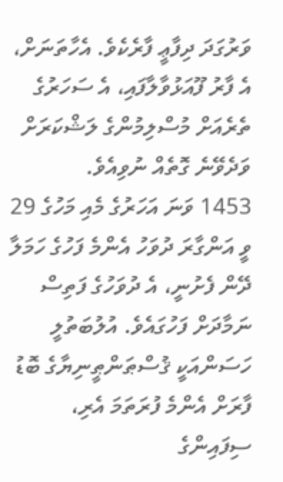ވަރުގަދަ ދިފާޢީ ފާރެކެވެ. އެހާތަނަށް، އެ ފާރު ފޫއަޅުވާލާފައި، އެ ސަހަރުގެ ތެރެއަށް މުސްލިމުންގެ ލަޝްކަރަށް ވަދެވޭނެ ގޮތެއް ނުވިއެވެ.
1453 ވަނަ އަހަރުގެ މެއި މަހުގެ 29 ވީ އަންގާރަ ދުވަހު އެންމެ ފަހުގެ ހަމަލާ ދޭން ފެށުނީ، އެ ދުވަހުގެ ފަތިސް ނަމާދަށް ފަހުގައެވެ. އުލުބަތުލީ ހަސަންއަކީ ޤުސްޠަންޠީނިޔާގެ ބޮޑު ފާރަށް އެންމެ ފުރަތަމަ އެރި، ސިފައިންގެ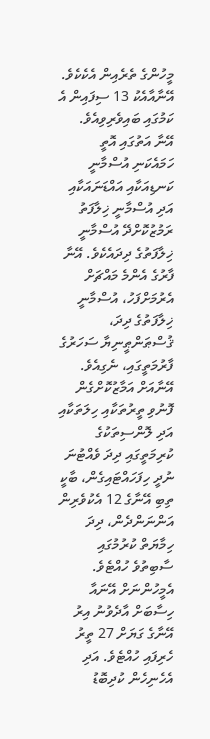މީހުންގެ ތެރެއިން އެކެކެވެ. އޭނާއާއެކު 13 ސިފައިން އެ ކަމުގައި ބައިވެރިވިއެވެ.
އޭނާ އަތުގައި އޮތީ ހަމައެކަނި އުސްމާނީ ކަނޑިއަކާއި އައްޑަނައަކާއި އަދި އުސްމާނީ ޚިލާފަތު ރަމުޒުކޮށްދޭ އުސްމާނީ ޚިލާފަތުގެ ދިދައެކެވެ. އޭނާ ފާރުގެ އެންމެ މައްޗަށް އެރުމަށްފަހު، އުސްމާނީ ޚިލާފަތުގެ ދިދަ، ޤުސްޠަންޠީނިޔާ ސަހަރުގެ ފާރުމަތީގައި، ނެގިއެވެ. އޭނާއަށް އަމާޒުކޮށްގެން ފޮނުވި ތީރުތަކާއި ހިލަތަކާއި އަދި ލޮންސިތަކުގެ ކުރިމަތީގައި ދިދަ ވެއްޓުނަ ނުދީ ހިފަހައްޓައިގެން، ބާކީ ތިބި އޭނާގެ 12 އެކުވެރިން އަންނަންދެން، ދިދަ ހިމާޔަތް ކުރުމުގައި ސާބިތުވެ ހުއްޓެވެ.
އެމީހުންނަށް އޭނައާ ހިސާބަށް އާދެވުނު އިރު އޭނާގެ ގަޔަށް 27 ތީރު ހެރިފައި ހުއްޓެވެ. އަދި އެހެނިހެން ކުދިބޮޑު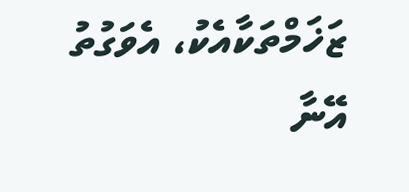ޒަޚަމްތަކާއެކު، އެވަގުތު އޭނާ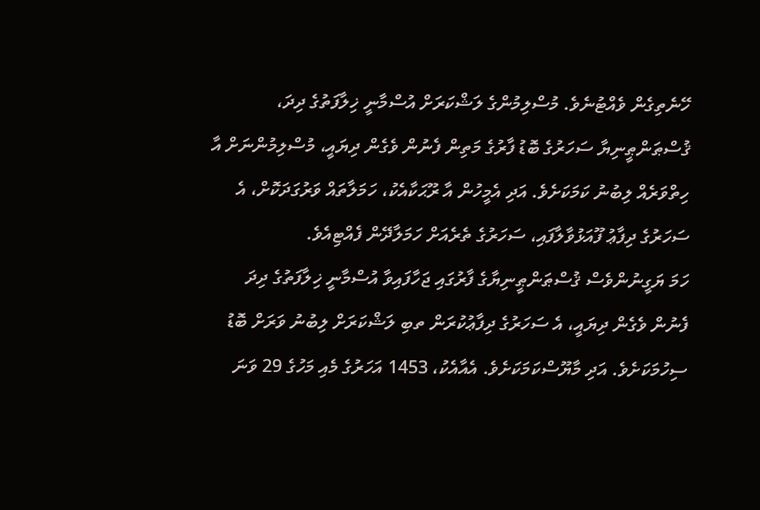ހޭނެތިގެން ވެއްޓުނެވެ. މުސްލިމުންގެ ލަޝްކަރަށް އުސްމާނީ ޚިލާފަތުގެ ދިދަ، ޤުސްޠަންޠީނިޔާ ސަހަރުގެ ބޮޑު ފާރުގެ މަތިން ފެނުން ވެގެން ދިޔައީ، މުސްލިމުންނަށް އާ ހިތްވަރެއް ލިބުނު ކަމަކަށެވެ. އަދި އެމީހުން އާ ރޫޙަކާއެކު، ހަމަލާތައް ވަރުގަދަކޮށް، އެ ސަހަރުގެ ދިފާޢު ފޫއަޅުވާލާފައި، ސަހަރުގެ ތެރެއަށް ހަމަލާދޭން ފެއްޓިއެވެ.
ހަމަ ޔަގީނުންވެސް ޤުސްޠަންޠީނިޔާގެ ފާރުގައި ޖަހާފައިވާ އުސްމާނީ ޚިލާފަތުގެ ދިދަ ފެނުން ވެގެން ދިޔައީ، އެ ސަހަރުގެ ދިފާޢުކުރަން ތބި ލަޝްކަރަށް ލިބުނު ވަރަށް ބޮޑު ސިހުމަކަށެވެ. އަދި މާޔޫސްކަމަކަށެވެ. އެއާއެކު، 1453 އަހަރުގެ މެއި މަހުގެ 29 ވަނަ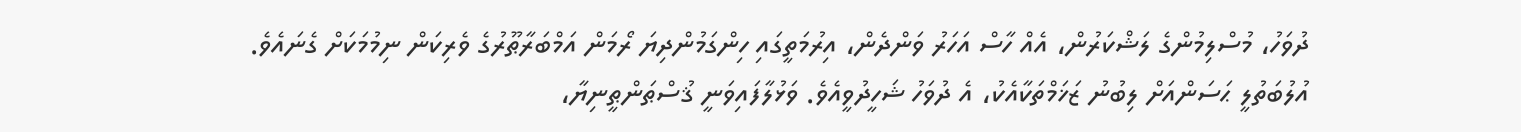ދުވަހު، މުސްލިމުންގެ ލަޝްކަރުން، އެއް ހާސް އަހަރު ވަންދެން، އިރުމަތީގައި ހިންގަމުންދިޔަ ރޯމަން އަމްބަރާޠޫރުގެ ވެރިކަން ނިމުމަކަށް ގެނައެވެ.
އުލުބަތުލީ ޙަސަންއަށް ލިބުނު ޒަޚަމްތަކާއެކު، އެ ދުވަހު ޝަހީދުވީއެވެ. ވަޅުލާފައިވަނީ ޤުސްޠަންޠީނިޔާ،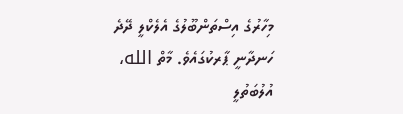މިހާރުގެ އިސްތަންބޫލުގެ އެލެކްލީ ދޭދެ ހަނދާނީ ޕާރކުގައެވެ. މާތް الله، އުލުބަތުލީ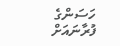ހަސަންގެ ފުރާނައަށް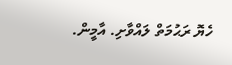ހެޔޮ ރަޙުމަތް ލައްވާށި. އާމީން.